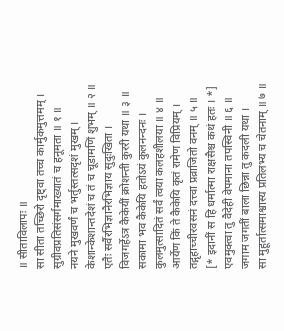॥ सीताविलापः ॥
सा सीता तच्छिरो दृष्ट्वा तच्च कार्मुकमुत्तमम् ।
सुग्रीवप्रतिसंसर्गमाख्यातं च हनूमता ॥ १ ॥
नयने मुखवर्णं च भर्तुस्तत्सदृशं मुखम् ।
केशान्केशान्तदेशं च तं च चूडामणिं शुभम् ॥ २ ॥
एतैः सर्वैरभिज्ञानैरभिज्ञाय सुदुःखिता ।
विजगर्हेऽत्र कैकेयीं क्रोशन्ती कुररी यथा ॥ ३ ॥
सकामा भव कैकेयि हतोऽयं कुलनन्दनः ।
कुलमुत्सादितं सर्वं त्वया कलहशीलया ॥ ४ ॥
आर्येण किं ते कैकेयि कृतं रामेण विप्रियम् ।
तद्गृहाच्चीरवसनं दत्त्वा प्रव्राजितो वनम् ॥ ५ ॥
[* इदानीं स हि धर्मात्मा राक्षसैश्च कथं हतः । *]
एवमुक्त्वा तु वैदेही वेपमाना तपस्विनी ॥ ६ ॥
जगाम जगतीं बाला छिन्ना तु कदली यथा ।
सा मुहूर्तात्समाश्वास्य प्रतिलभ्य च चेतनाम् ॥ ७ ॥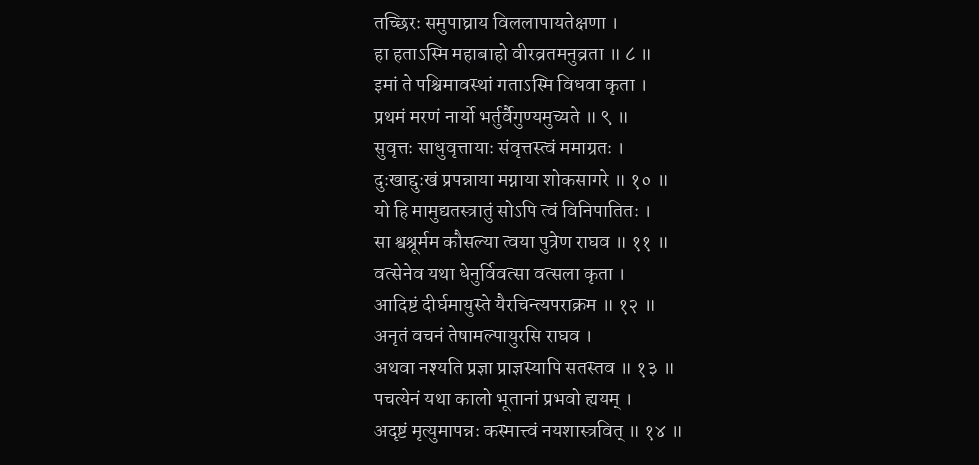तच्छिरः समुपाघ्राय विललापायतेक्षणा ।
हा हताऽस्मि महाबाहो वीरव्रतमनुव्रता ॥ ८ ॥
इमां ते पश्चिमावस्थां गताऽस्मि विधवा कृता ।
प्रथमं मरणं नार्यो भर्तुर्वैगुण्यमुच्यते ॥ ९ ॥
सुवृत्तः साधुवृत्तायाः संवृत्तस्त्वं ममाग्रतः ।
दुःखाद्दुःखं प्रपन्नाया मग्नाया शोकसागरे ॥ १० ॥
यो हि मामुद्यतस्त्रातुं सोऽपि त्वं विनिपातितः ।
सा श्वश्रूर्मम कौसल्या त्वया पुत्रेण राघव ॥ ११ ॥
वत्सेनेव यथा धेनुर्विवत्सा वत्सला कृता ।
आदिष्टं दीर्घमायुस्ते यैरचिन्त्यपराक्रम ॥ १२ ॥
अनृतं वचनं तेषामल्पायुरसि राघव ।
अथवा नश्यति प्रज्ञा प्राज्ञस्यापि सतस्तव ॥ १३ ॥
पचत्येनं यथा कालो भूतानां प्रभवो ह्ययम् ।
अदृष्टं मृत्युमापन्नः कस्मात्त्वं नयशास्त्रवित् ॥ १४ ॥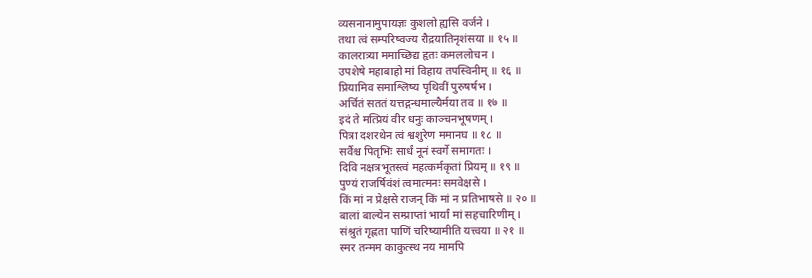व्यसनानामुपायज्ञः कुशलो ह्यसि वर्जने ।
तथा त्वं सम्परिष्वज्य रौद्रयातिनृशंसया ॥ १५ ॥
कालरात्र्या ममाच्छिद्य हृतः कमललोचन ।
उपशेषे महाबाहो मां विहाय तपस्विनीम् ॥ १६ ॥
प्रियामिव समाश्लिष्य पृथिवीं पुरुषर्षभ ।
अर्चितं सततं यत्तद्गन्धमाल्यैर्मया तव ॥ १७ ॥
इदं ते मत्प्रियं वीर धनुः काञ्चनभूषणम् ।
पित्रा दशरथेन त्वं श्वशुरेण ममानघ ॥ १८ ॥
सर्वैश्च पितृभिः सार्धं नूनं स्वर्गे समागतः ।
दिवि नक्षत्रभूतस्त्वं महत्कर्मकृतां प्रियम् ॥ १९ ॥
पुण्यं राजर्षिवंशं त्वमात्मनः समवेक्षसे ।
किं मां न प्रेक्षसे राजन् किं मां न प्रतिभाषसे ॥ २० ॥
बालां बाल्येन सम्प्राप्तां भार्यां मां सहचारिणीम् ।
संश्रुतं गृह्णता पाणिं चरिष्यामीति यत्त्वया ॥ २१ ॥
स्मर तन्मम काकुत्स्थ नय मामपि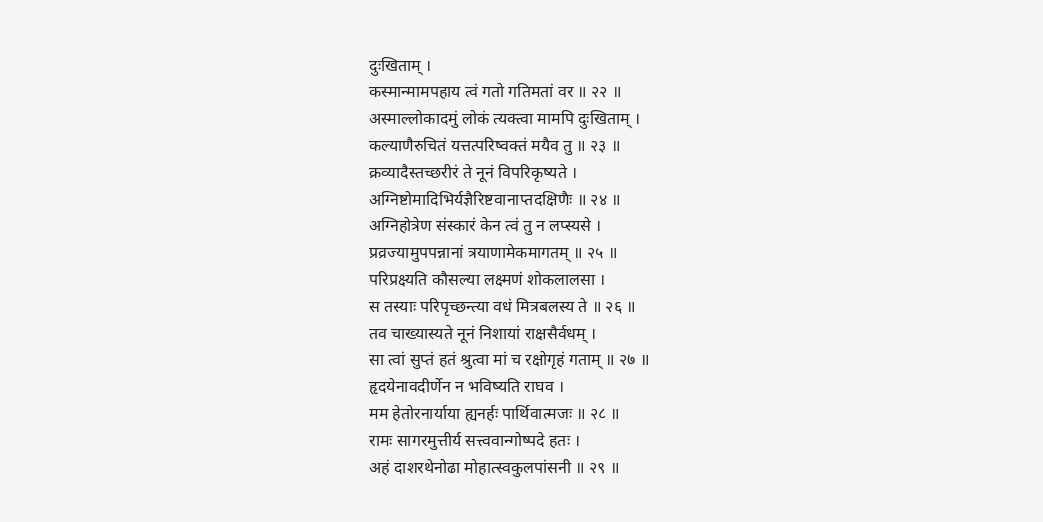दुःखिताम् ।
कस्मान्मामपहाय त्वं गतो गतिमतां वर ॥ २२ ॥
अस्माल्लोकादमुं लोकं त्यक्त्वा मामपि दुःखिताम् ।
कल्याणैरुचितं यत्तत्परिष्वक्तं मयैव तु ॥ २३ ॥
क्रव्यादैस्तच्छरीरं ते नूनं विपरिकृष्यते ।
अग्निष्टोमादिभिर्यज्ञैरिष्टवानाप्तदक्षिणैः ॥ २४ ॥
अग्निहोत्रेण संस्कारं केन त्वं तु न लप्स्यसे ।
प्रव्रज्यामुपपन्नानां त्रयाणामेकमागतम् ॥ २५ ॥
परिप्रक्ष्यति कौसल्या लक्ष्मणं शोकलालसा ।
स तस्याः परिपृच्छन्त्या वधं मित्रबलस्य ते ॥ २६ ॥
तव चाख्यास्यते नूनं निशायां राक्षसैर्वधम् ।
सा त्वां सुप्तं हतं श्रुत्वा मां च रक्षोगृहं गताम् ॥ २७ ॥
हृदयेनावदीर्णेन न भविष्यति राघव ।
मम हेतोरनार्याया ह्यनर्हः पार्थिवात्मजः ॥ २८ ॥
रामः सागरमुत्तीर्य सत्त्ववान्गोष्पदे हतः ।
अहं दाशरथेनोढा मोहात्स्वकुलपांसनी ॥ २९ ॥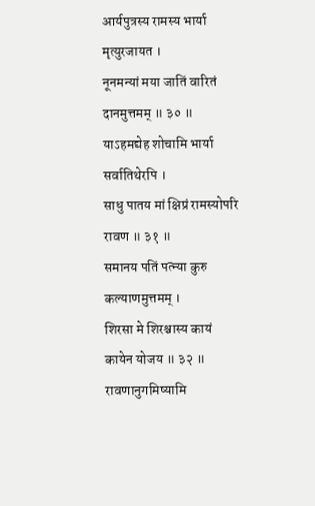आर्यपुत्रस्य रामस्य भार्या मृत्युरजायत ।
नूनमन्यां मया जातिं वारितं दानमुत्तमम् ॥ ३० ॥
याऽहमद्येह शोचामि भार्या सर्वातिथेरपि ।
साधु पातय मां क्षिप्रं रामस्योपरि रावण ॥ ३१ ॥
समानय पतिं पत्न्या कुरु कल्याणमुत्तमम् ।
शिरसा मे शिरश्चास्य कायं कायेन योजय ॥ ३२ ॥
रावणानुगमिष्यामि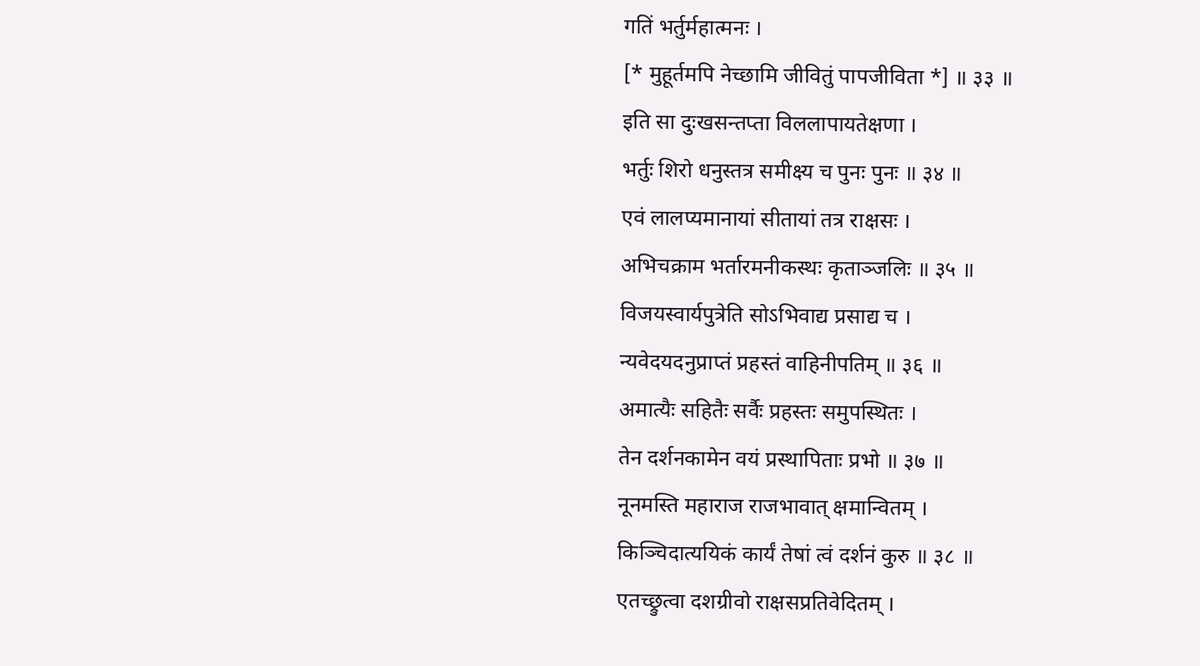गतिं भर्तुर्महात्मनः ।
[* मुहूर्तमपि नेच्छामि जीवितुं पापजीविता *] ॥ ३३ ॥
इति सा दुःखसन्तप्ता विललापायतेक्षणा ।
भर्तुः शिरो धनुस्तत्र समीक्ष्य च पुनः पुनः ॥ ३४ ॥
एवं लालप्यमानायां सीतायां तत्र राक्षसः ।
अभिचक्राम भर्तारमनीकस्थः कृताञ्जलिः ॥ ३५ ॥
विजयस्वार्यपुत्रेति सोऽभिवाद्य प्रसाद्य च ।
न्यवेदयदनुप्राप्तं प्रहस्तं वाहिनीपतिम् ॥ ३६ ॥
अमात्यैः सहितैः सर्वैः प्रहस्तः समुपस्थितः ।
तेन दर्शनकामेन वयं प्रस्थापिताः प्रभो ॥ ३७ ॥
नूनमस्ति महाराज राजभावात् क्षमान्वितम् ।
किञ्चिदात्ययिकं कार्यं तेषां त्वं दर्शनं कुरु ॥ ३८ ॥
एतच्छ्रुत्वा दशग्रीवो राक्षसप्रतिवेदितम् ।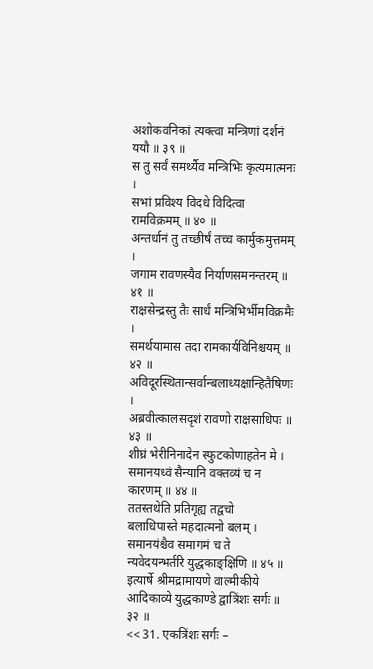अशोकवनिकां त्यक्त्वा मन्त्रिणां दर्शनं ययौ ॥ ३९ ॥
स तु सर्वं समर्थ्यैव मन्त्रिभिः कृत्यमात्मनः ।
सभां प्रविश्य विदधे विदित्वा रामविक्रमम् ॥ ४० ॥
अन्तर्धानं तु तच्छीर्षं तच्च कार्मुकमुत्तमम् ।
जगाम रावणस्यैव निर्याणसमनन्तरम् ॥ ४१ ॥
राक्षसेन्द्रस्तु तैः सार्धं मन्त्रिभिर्भीमविक्रमैः ।
समर्थयामास तदा रामकार्यविनिश्चयम् ॥ ४२ ॥
अविदूरस्थितान्सर्वान्बलाध्यक्षान्हितैषिणः ।
अब्रवीत्कालसदृशं रावणो राक्षसाधिपः ॥ ४३ ॥
शीघ्रं भेरीनिनादेन स्फुटकोणाहतेन मे ।
समानयध्वं सैन्यानि वक्तव्यं च न कारणम् ॥ ४४ ॥
ततस्तथेति प्रतिगृह्य तद्वचो
बलाधिपास्ते महदात्मनो बलम् ।
समानयंश्चैव समागमं च ते
न्यवेदयन्भर्तरि युद्धकाङ्क्षिणि ॥ ४५ ॥
इत्यार्षे श्रीमद्रामायणे वाल्मीकीये आदिकाव्ये युद्धकाण्डे द्वात्रिंशः सर्गः ॥ ३२ ॥
<< 31. एकत्रिंशः सर्गः –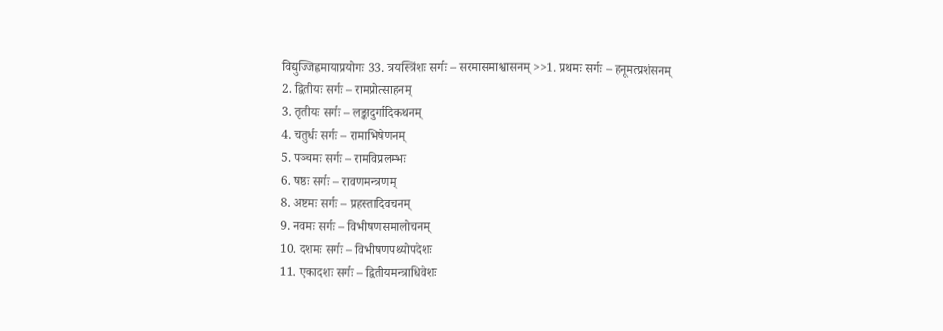विद्युज्जिह्वमायाप्रयोगः 33. त्रयस्त्रिंशः सर्गः – सरमासमाश्वासनम् >>1. प्रथमः सर्गः – हनूमत्प्रशंसनम्
2. द्वितीयः सर्गः – रामप्रोत्साहनम्
3. तृतीयः सर्गः – लङ्कादुर्गादिकथनम्
4. चतुर्धः सर्गः – रामाभिषेणनम्
5. पञ्चमः सर्गः – रामविप्रलम्भः
6. षष्ठः सर्गः – रावणमन्त्रणम्
8. अष्टमः सर्गः – प्रहस्तादिवचनम्
9. नवमः सर्गः – विभीषणसमालोचनम्
10. दशमः सर्गः – विभीषणपथ्योपदेशः
11. एकादशः सर्गः – द्वितीयमन्त्राधिवेशः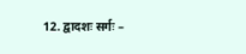12. द्वादशः सर्गः –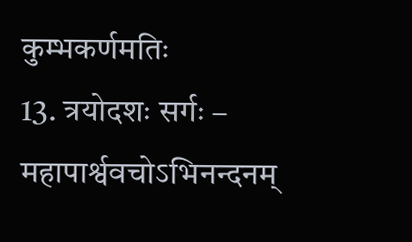कुम्भकर्णमतिः
13. त्रयोदशः सर्गः – महापार्श्ववचोऽभिनन्दनम्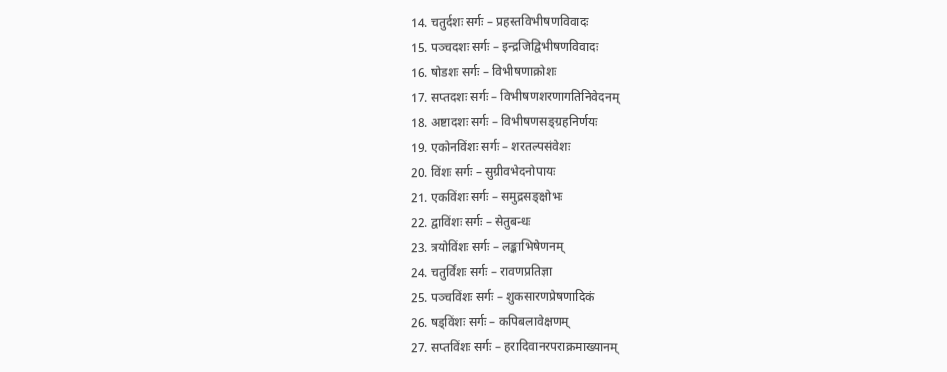14. चतुर्दशः सर्गः – प्रहस्तविभीषणविवादः
15. पञ्चदशः सर्गः – इन्द्रजिद्विभीषणविवादः
16. षोडशः सर्गः – विभीषणाक्रोशः
17. सप्तदशः सर्गः – विभीषणशरणागतिनिवेदनम्
18. अष्टादशः सर्गः – विभीषणसङ्ग्रहनिर्णयः
19. एकोनविंशः सर्गः – शरतल्पसंवेशः
20. विंशः सर्गः – सुग्रीवभेदनोपायः
21. एकविंशः सर्गः – समुद्रसङ्क्षोभः
22. द्वाविंशः सर्गः – सेतुबन्धः
23. त्रयोविंशः सर्गः – लङ्काभिषेणनम्
24. चतुर्विंशः सर्गः – रावणप्रतिज्ञा
25. पञ्चविंशः सर्गः – शुकसारणप्रेषणादिकं
26. षड्विंशः सर्गः – कपिबलावेक्षणम्
27. सप्तविंशः सर्गः – हरादिवानरपराक्रमाख्यानम्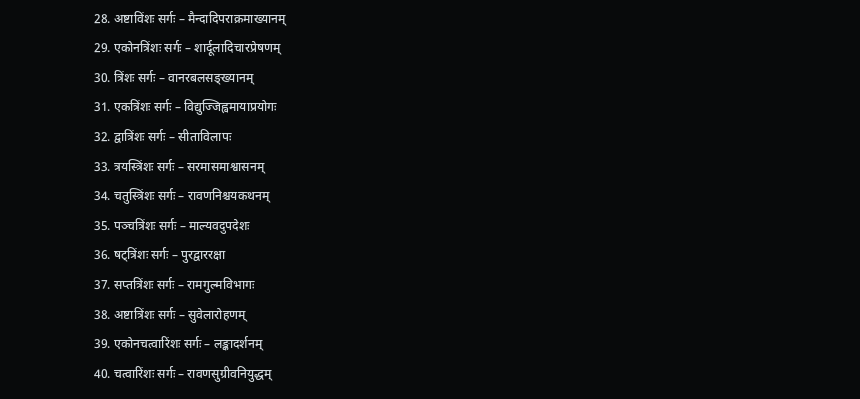28. अष्टाविंशः सर्गः – मैन्दादिपराक्रमाख्यानम्
29. एकोनत्रिंशः सर्गः – शार्दूलादिचारप्रेषणम्
30. त्रिंशः सर्गः – वानरबलसङ्ख्यानम्
31. एकत्रिंशः सर्गः – विद्युज्जिह्वमायाप्रयोगः
32. द्वात्रिंशः सर्गः – सीताविलापः
33. त्रयस्त्रिंशः सर्गः – सरमासमाश्वासनम्
34. चतुस्त्रिंशः सर्गः – रावणनिश्चयकथनम्
35. पञ्चत्रिंशः सर्गः – माल्यवदुपदेशः
36. षट्त्रिंशः सर्गः – पुरद्वाररक्षा
37. सप्तत्रिंशः सर्गः – रामगुल्मविभागः
38. अष्टात्रिंशः सर्गः – सुवेलारोहणम्
39. एकोनचत्वारिंशः सर्गः – लङ्कादर्शनम्
40. चत्वारिंशः सर्गः – रावणसुग्रीवनियुद्धम्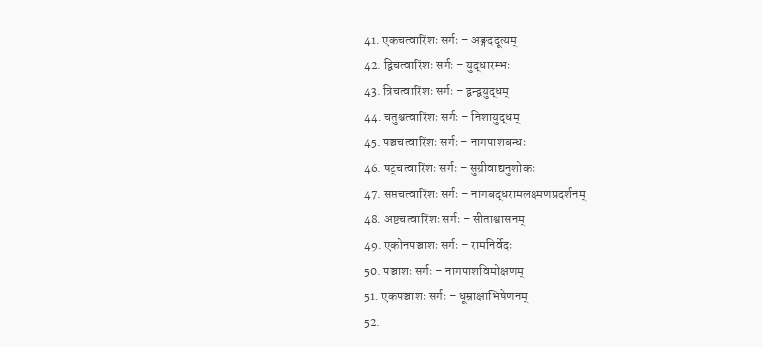41. एकचत्वारिंशः सर्गः – अङ्गददूत्यम्
42. द्विचत्वारिंशः सर्गः – युद्धारम्भः
43. त्रिचत्वारिंशः सर्गः – द्वन्द्वयुद्धम्
44. चतुश्चत्वारिंशः सर्गः – निशायुद्धम्
45. पञ्चचत्वारिंशः सर्गः – नागपाशबन्धः
46. षट्चत्वारिंशः सर्गः – सुग्रीवाद्यनुशोकः
47. सप्तचत्वारिंशः सर्गः – नागबद्धरामलक्ष्मणप्रदर्शनम्
48. अष्टचत्वारिंशः सर्गः – सीताश्वासनम्
49. एकोनपञ्चाशः सर्गः – रामनिर्वेदः
50. पञ्चाशः सर्गः – नागपाशविमोक्षणम्
51. एकपञ्चाशः सर्गः – धूम्राक्षाभिषेणनम्
52.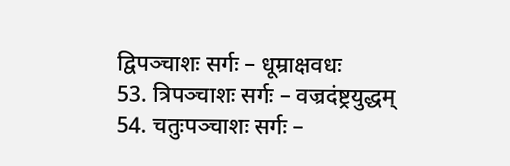द्विपञ्चाशः सर्गः – धूम्राक्षवधः
53. त्रिपञ्चाशः सर्गः – वज्रदंष्ट्रयुद्धम्
54. चतुःपञ्चाशः सर्गः –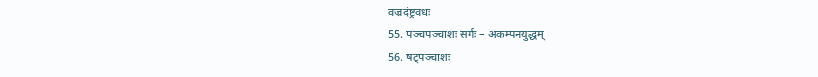वज्रदंष्ट्रवधः
55. पञ्चपञ्चाशः सर्गः – अकम्पनयुद्धम्
56. षट्पञ्चाशः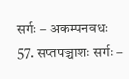सर्गः – अकम्पनवधः
57. सप्तपञ्चाशः सर्गः –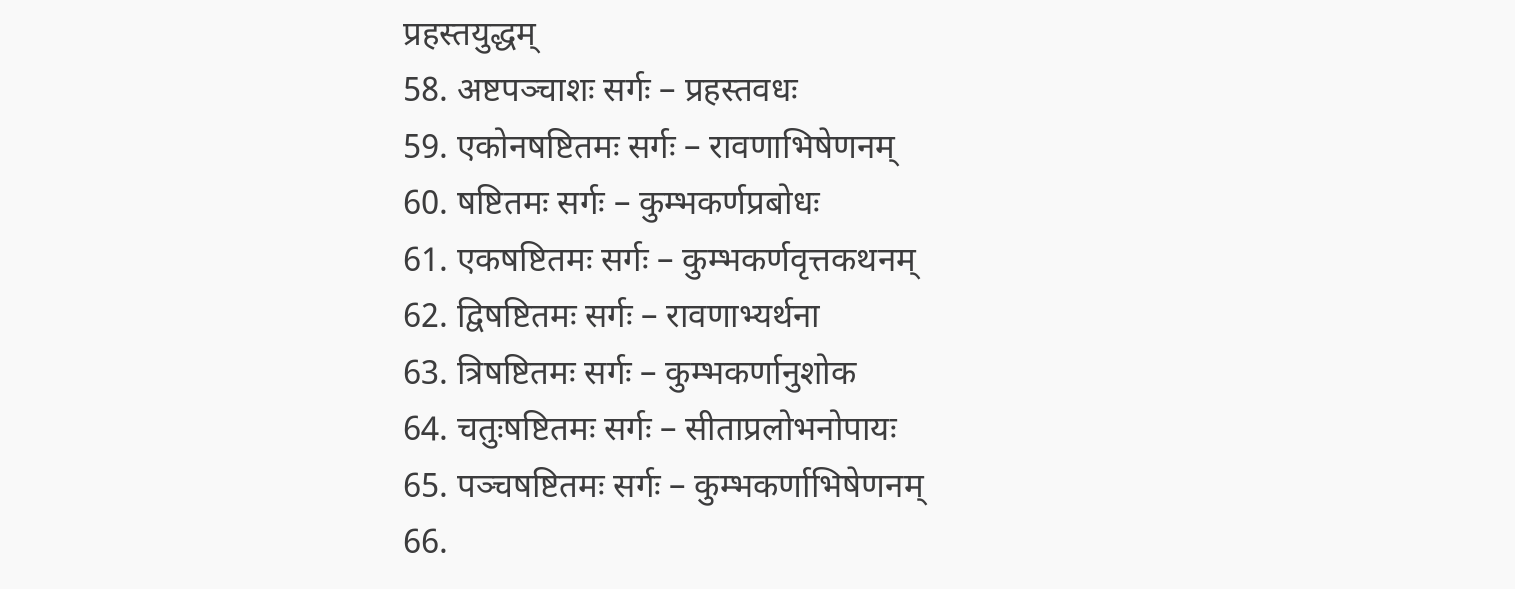प्रहस्तयुद्धम्
58. अष्टपञ्चाशः सर्गः – प्रहस्तवधः
59. एकोनषष्टितमः सर्गः – रावणाभिषेणनम्
60. षष्टितमः सर्गः – कुम्भकर्णप्रबोधः
61. एकषष्टितमः सर्गः – कुम्भकर्णवृत्तकथनम्
62. द्विषष्टितमः सर्गः – रावणाभ्यर्थना
63. त्रिषष्टितमः सर्गः – कुम्भकर्णानुशोक
64. चतुःषष्टितमः सर्गः – सीताप्रलोभनोपायः
65. पञ्चषष्टितमः सर्गः – कुम्भकर्णाभिषेणनम्
66.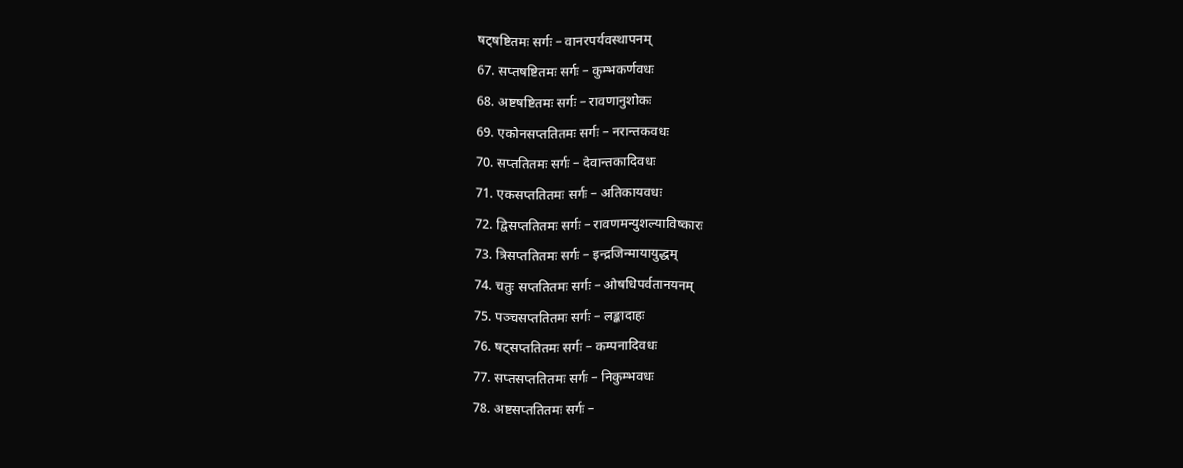षट्षष्टितमः सर्गः – वानरपर्यवस्थापनम्
67. सप्तषष्टितमः सर्गः – कुम्भकर्णवधः
68. अष्टषष्टितमः सर्गः – रावणानुशोकः
69. एकोनसप्ततितमः सर्गः – नरान्तकवधः
70. सप्ततितमः सर्गः – देवान्तकादिवधः
71. एकसप्ततितमः सर्गः – अतिकायवधः
72. द्विसप्ततितमः सर्गः – रावणमन्युशल्याविष्कारः
73. त्रिसप्ततितमः सर्गः – इन्द्रजिन्मायायुद्धम्
74. चतुः सप्ततितमः सर्गः – ओषधिपर्वतानयनम्
75. पञ्चसप्ततितमः सर्गः – लङ्कादाहः
76. षट्सप्ततितमः सर्गः – कम्पनादिवधः
77. सप्तसप्ततितमः सर्गः – निकुम्भवधः
78. अष्टसप्ततितमः सर्गः –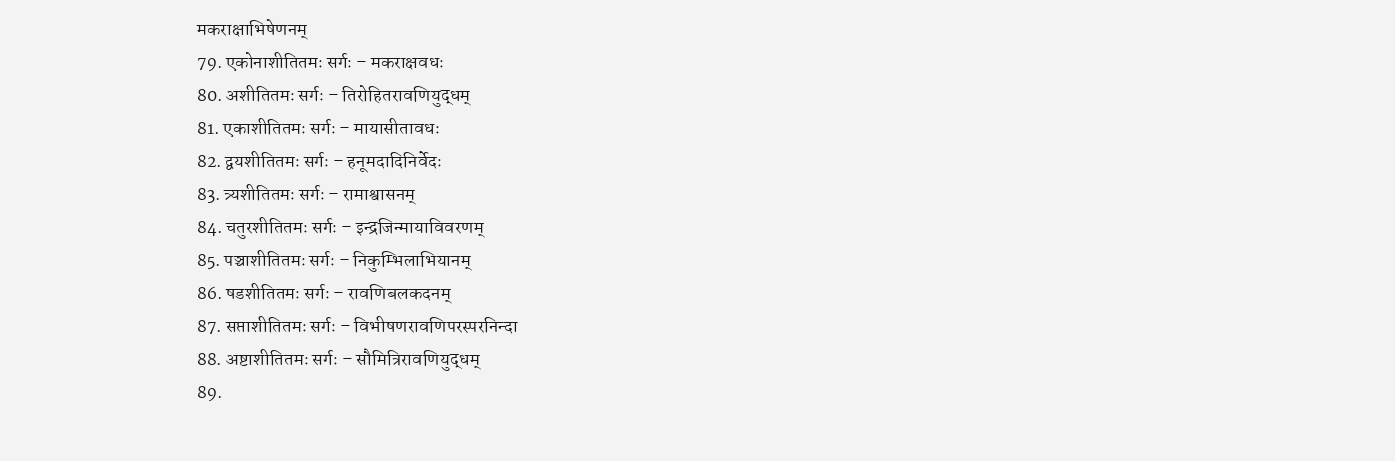मकराक्षाभिषेणनम्
79. एकोनाशीतितमः सर्गः – मकराक्षवधः
80. अशीतितमः सर्गः – तिरोहितरावणियुद्धम्
81. एकाशीतितमः सर्गः – मायासीतावधः
82. द्वयशीतितमः सर्गः – हनूमदादिनिर्वेदः
83. त्र्यशीतितमः सर्गः – रामाश्वासनम्
84. चतुरशीतितमः सर्गः – इन्द्रजिन्मायाविवरणम्
85. पञ्चाशीतितमः सर्गः – निकुम्भिलाभियानम्
86. षडशीतितमः सर्गः – रावणिबलकदनम्
87. सप्ताशीतितमः सर्गः – विभीषणरावणिपरस्परनिन्दा
88. अष्टाशीतितमः सर्गः – सौमित्रिरावणियुद्धम्
89.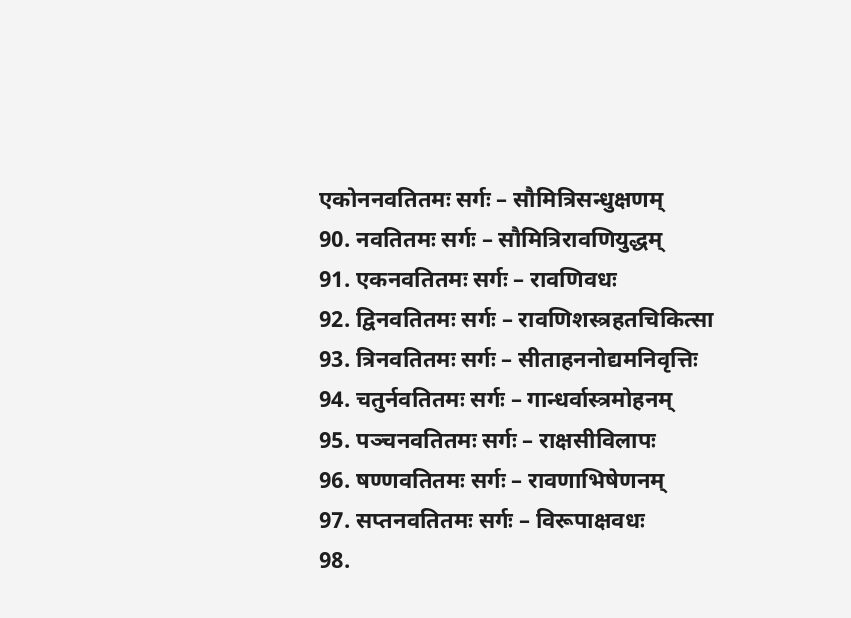एकोननवतितमः सर्गः – सौमित्रिसन्धुक्षणम्
90. नवतितमः सर्गः – सौमित्रिरावणियुद्धम्
91. एकनवतितमः सर्गः – रावणिवधः
92. द्विनवतितमः सर्गः – रावणिशस्त्रहतचिकित्सा
93. त्रिनवतितमः सर्गः – सीताहननोद्यमनिवृत्तिः
94. चतुर्नवतितमः सर्गः – गान्धर्वास्त्रमोहनम्
95. पञ्चनवतितमः सर्गः – राक्षसीविलापः
96. षण्णवतितमः सर्गः – रावणाभिषेणनम्
97. सप्तनवतितमः सर्गः – विरूपाक्षवधः
98.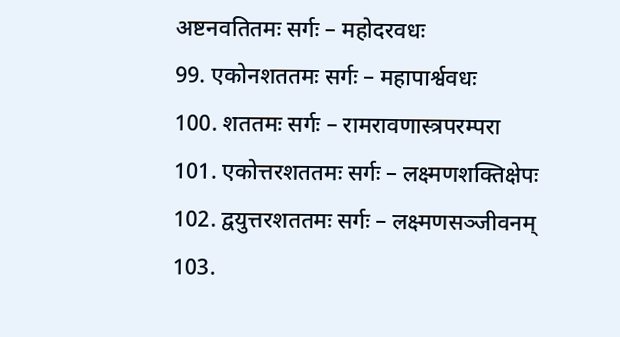अष्टनवतितमः सर्गः – महोदरवधः
99. एकोनशततमः सर्गः – महापार्श्ववधः
100. शततमः सर्गः – रामरावणास्त्रपरम्परा
101. एकोत्तरशततमः सर्गः – लक्ष्मणशक्तिक्षेपः
102. द्वयुत्तरशततमः सर्गः – लक्ष्मणसञ्जीवनम्
103.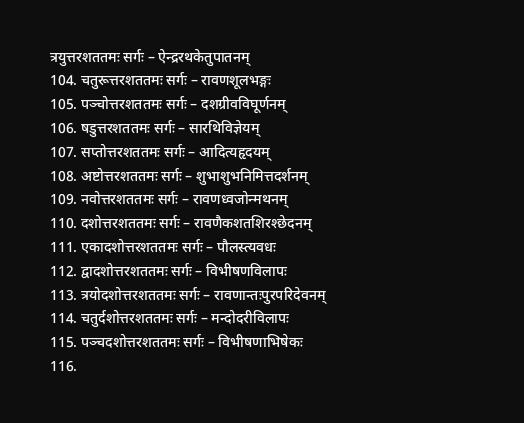त्रयुत्तरशततमः सर्गः – ऐन्द्ररथकेतुपातनम्
104. चतुरूत्तरशततमः सर्गः – रावणशूलभङ्गः
105. पञ्चोत्तरशततमः सर्गः – दशग्रीवविघूर्णनम्
106. षडुत्तरशततमः सर्गः – सारथिविज्ञेयम्
107. सप्तोत्तरशततमः सर्गः – आदित्यहृदयम्
108. अष्टोत्तरशततमः सर्गः – शुभाशुभनिमित्तदर्शनम्
109. नवोत्तरशततमः सर्गः – रावणध्वजोन्मथनम्
110. दशोत्तरशततमः सर्गः – रावणैकशतशिरश्छेदनम्
111. एकादशोत्तरशततमः सर्गः – पौलस्त्यवधः
112. द्वादशोत्तरशततमः सर्गः – विभीषणविलापः
113. त्रयोदशोत्तरशततमः सर्गः – रावणान्तःपुरपरिदेवनम्
114. चतुर्दशोत्तरशततमः सर्गः – मन्दोदरीविलापः
115. पञ्चदशोत्तरशततमः सर्गः – विभीषणाभिषेकः
116.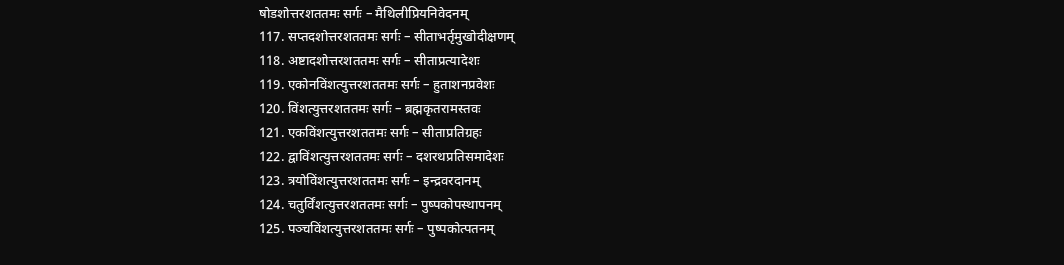षोडशोत्तरशततमः सर्गः – मैथिलीप्रियनिवेदनम्
117. सप्तदशोत्तरशततमः सर्गः – सीताभर्तृमुखोदीक्षणम्
118. अष्टादशोत्तरशततमः सर्गः – सीताप्रत्यादेशः
119. एकोनविंशत्युत्तरशततमः सर्गः – हुताशनप्रवेशः
120. विंशत्युत्तरशततमः सर्गः – ब्रह्मकृतरामस्तवः
121. एकविंशत्युत्तरशततमः सर्गः – सीताप्रतिग्रहः
122. द्वाविंशत्युत्तरशततमः सर्गः – दशरथप्रतिसमादेशः
123. त्रयोविंशत्युत्तरशततमः सर्गः – इन्द्रवरदानम्
124. चतुर्विंशत्युत्तरशततमः सर्गः – पुष्पकोपस्थापनम्
125. पञ्चविंशत्युत्तरशततमः सर्गः – पुष्पकोत्पतनम्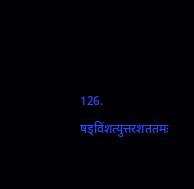126. षड्विंशत्युत्तरशततमः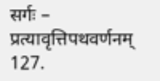सर्गः – प्रत्यावृत्तिपथवर्णनम्
127.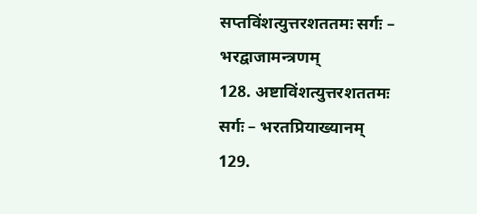सप्तविंशत्युत्तरशततमः सर्गः – भरद्वाजामन्त्रणम्
128. अष्टाविंशत्युत्तरशततमः सर्गः – भरतप्रियाख्यानम्
129.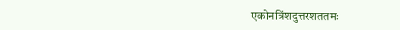एकोनत्रिंशदुत्तरशततमः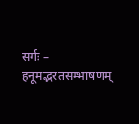सर्गः – हनूमद्भरतसम्भाषणम्